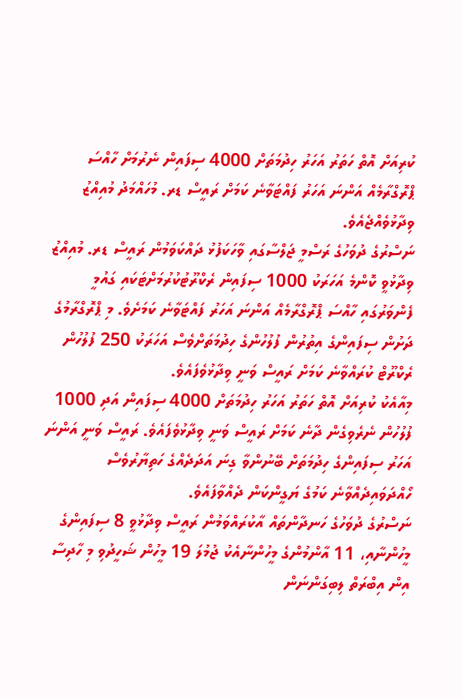ކުރިއަށް އޮތް ހަތަރު އަހަރު ހިދުމަތަށް 4000 ސިފައިން ނެރުމަށް ހާއްސަ ޕްރޮގްރާމެއް އަންނަ އަހަރު ފައްޓަވާނެ ކަމަށް ރައީސް ޑރ. މުހައްމަދު މުއިއްޒު ވިދާޅުވެއްޖެއެވެ.
ނަސްރުގެ ދުވަހުގެ ރަސްމީ ޖަލްސާގައި ވާހަކަފުޅު ދައްކަވަމުން ރައީސް ޑރ. މުއިއްޒު ވިދާޅުވީ ކޮންމެ އަހަރަކު 1000 ސިފައިން ރެކްރޫޓުކުރުމަށްޓަކައި ގައުމީ ފެންވަރުގައި ހާއްސަ ޕްރޮގްރާމެއް އަންނަ އަހަރު ފައްޓަވާނެ ކަމަށެވެ. މި ޕްރޮގްރާމުގެ ދަށުން ސިފައިންގެ އިތުރުން ފުލުހުންގެ ހިދުމަތަށްވެސް އަހަރަކު 250 ފުލުހުން ރެކްރޫޓް ކުރައްވާނެ ކަމަށް ރައީސް ވަނީ ވިދާޅުވެފައެވެ.
މިއާއެކު ކުރިއަށް އޮތް ހަތަރު އަހަރު ހިދުމަތަށް 4000 ސިފައިން އަދި 1000 ފުލުހުން ނެރެވިގެން ދާނެ ކަމަށް ރައީސް ވަނީ ވިދާޅުވެފައެވެ. ރައީސް ވަނީ އަންނަ އަހަރު ސިފައިންގެ ހިދުމަތަށް ބޭނުންވާ ގިނަ އަދަދެއްގެ ހަތިޔާރުވެސް ހޯއްދަވައިދެއްވާނެ ކަމުގެ ޔަގީންކަން ދެއްވާފައެވެ.
ނަސްރުގެ ދުވަހުގެ ހަނދާންތައް އާކުރައްވަމުން ރައީސް ވިދާޅުވީ 8 ސިފައިންގެ މީހުންނާއި، 11 އާންމުންގެ މީހުންނާއެކު ޖުމުލަ 19 މީހުން ޝަހީދުވި މި ހާދިސާ އިން އިބްރަތް ލިބިގަންނަން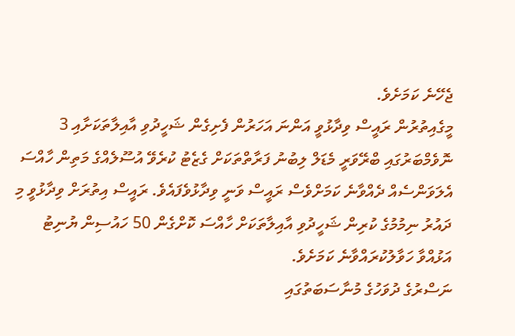ޖެހޭނެ ކަމަށެވެ.
މީގެއިތުރުން ރައީސް ވިދާޅުވީ އަންނަ އަހަރުން ފެށިގެން ޝަހީދުވި އާއިލާތަކަށާއި 3 ނޮވެމްބަރުގައި ބްރޭވަރީ މެޑަލް ލިބުނު ފަރާތްތަކަށް ގެޒެޓު ކުރެވޭ އުސޫލެއްގެ މަތިން ހާއްސަ އެލަވަންސެއް ދެއްވާނެ ކަމަށްވެސް ރައީސް ވަނީ ވިދާޅުވެފައެވެ. ރައީސް އިތުރަށް ވިދާޅުވީ މި ދައުރު ނިމުމުގެ ކުރިން ޝަހީދުވި އާއިލާތަކަށް ހާއްސަ ކޮށްގެން 50 ހައުސިން ޔުނިޓު އަޅުއްވާ ހަވާލުކުރައްވާނެ ކަމަށެވެ.
ނަސްރުގެ ދުވަހުގެ މުނާސަބަތުގައި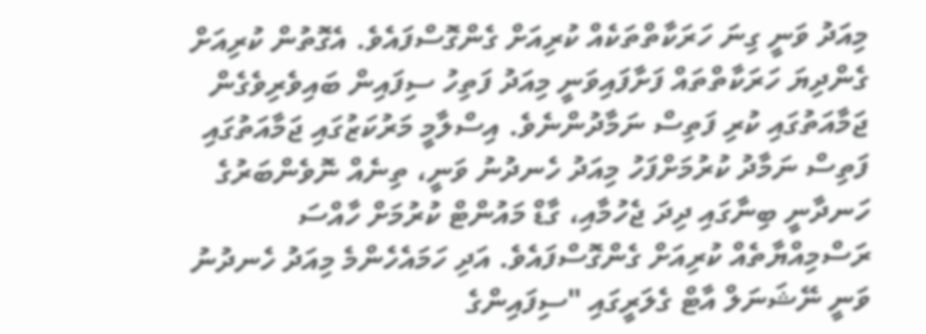މިއަދު ވަނީ ގިނަ ހަރަކާތްތަކެއް ކުރިއަށް ގެންގޮސްފައެވެ. އެގޮތުން ކުރިއަށް ގެންދިޔަ ހަރަކާތްތައް ފަށާފައިވަނީ މިއަދު ފަތިހު ސިފައިން ބައިވެރިވެގެން ޖަމާއަތުގައި ކުރި ފަތިސް ނަމާދުންނެވެ. އިސްލާމީ މަރުކަޒުގައި ޖަމާއަތުގައި ފަތިސް ނަމާދު ކުރުމަށްފަހު މިއަދު ހެނދުނު ވަނީ، ތިނެއް ނޮވެންބަރުގެ ހަނދާނީ ބިނާގައި ދިދަ ޖެހުމާއި، ގާޑް މައުންޓް ކުރުމަށް ހާއްސަ ރަސްމިއްޔާތެއް ކުރިއަށް ގެންގޮސްފައެވެ. އަދި ހަމައެހެންމެ މިއަދު ހެނދުނު ވަނީ ނޭޝަނަލް އާޓް ގެލަރީގައި "ސިފައިންގެ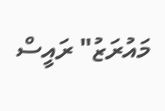މައުރަޒު" ރައީސް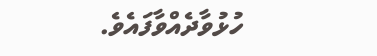ހުޅުވާދެއްވާފައެވެ.